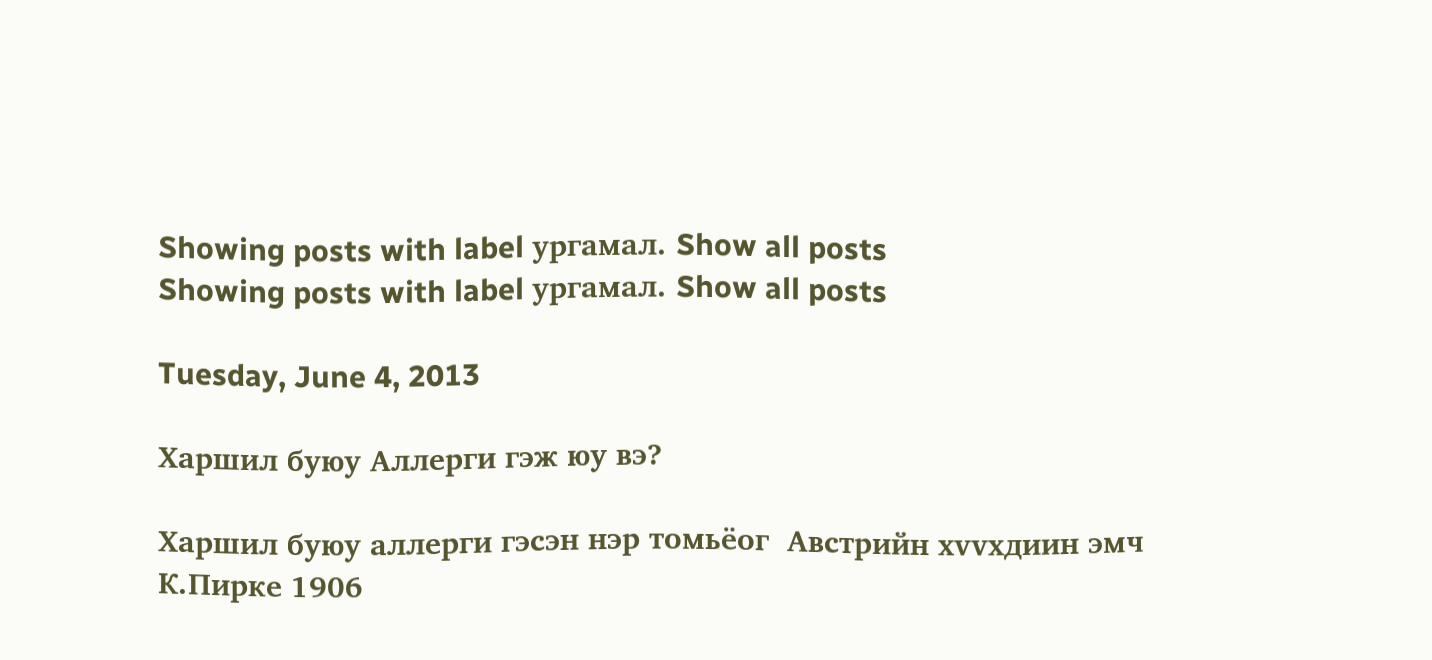Showing posts with label ургамал. Show all posts
Showing posts with label ургамал. Show all posts

Tuesday, June 4, 2013

Харшил буюу Аллерги гэж юу вэ?

Харшил буюу аллерги гэсэн нэр томьёог  Австрийн хvvхдиин эмч К.Пирке 1906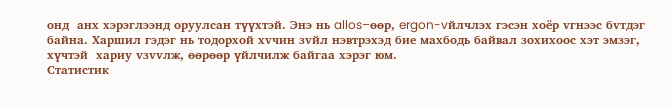онд  анх хэрэглээнд оруулсан түүхтэй. Энэ нь allos–өөр, ergon-vйлчлэх гэсэн хоёр vгнээс бvтдэг байна. Харшил гэдэг нь тодорхой хvчин зvйл нэвтрэхэд бие махбодь байвал зохихоос хэт эмзэг, хүчтэй  хариу vзvvлж, өөрөөр үйлчилж байгаа хэрэг юм.
Статистик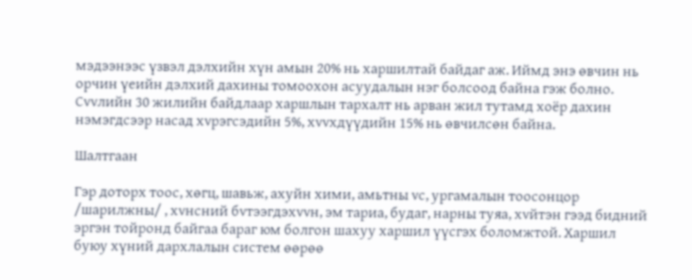мэдээнээс үзвэл дэлхийн хүн амын 20% нь харшилтай байдаг аж. Иймд энэ өвчин нь орчин үеийн дэлхий дахины томоохон асуудалын нэг болсоод байна гэж болно. Сvvлийн 30 жилийн байдлаар харшлын тархалт нь арван жил тутамд хоёр дахин нэмэгдсээр насад хvрэгсэдийн 5%, хvvхдүүдийн 15% нь өвчилсөн байна.

Шалтгаан

Гэр доторх тоос, хөгц, шавьж, ахуйн хими, амьтны vс, ургамалын тоосонцор /шарилжны/ , хvнсний бvтээгдэхvvн, эм тариа, будаг, нарны туяа, хvйтэн гээд бидний эргэн тойронд байгаа бараг юм болгон шахуу харшил үүсгэх боломжтой. Харшил  буюу хүний дархлалын систем өөрөө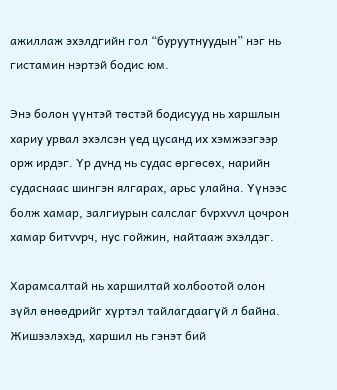ажиллаж эхэлдгийн гол “буруутнуудын” нэг нь гистамин нэртэй бодис юм.

Энэ болон үүнтэй төстэй бодисууд нь харшлын хариу урвал эхэлсэн үед цусанд их хэмжээгээр орж ирдэг. Yр дvнд нь судас өргөсөх, нарийн судаснаас шингэн ялгарах, арьс улайна. Үүнээс болж хамар, залгиурын салслаг бvрхvvл цочрон хамар битvvрч, нус гойжин, найтааж эхэлдэг.

Харамсалтай нь харшилтай холбоотой олон зүйл өнөөдрийг хүртэл тайлагдаагүй л байна. Жишээлэхэд, харшил нь гэнэт бий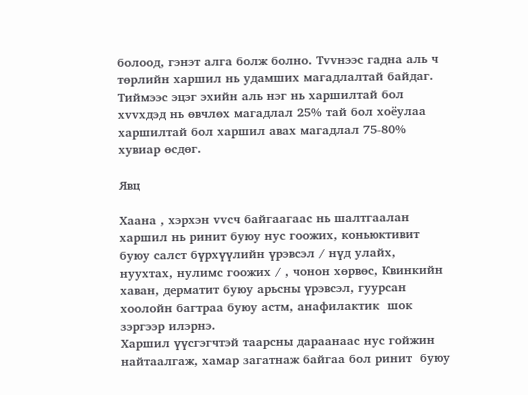болоод, гэнэт алга болж болно. Тvvнээс гадна аль ч төрлийн харшил нь удамших магадлалтай байдаг. Тиймээс эцэг эхийн аль нэг нь харшилтай бол хvvхдэд нь өвчлөх магадлал 25% тай бол хоёулаа харшилтай бол харшил авах магадлал 75-80% хувиар өсдөг.

Явц

Хаана , хэрхэн vvсч байгаагаас нь шалтгаалан харшил нь ринит буюу нус гоожих, коньюктивит буюу салст бүрхүүлийн үрэвсэл / нүд улайх, нуухтах, нулимс гоожих / , чонон хөрвөс, Квинкийн хаван, дерматит буюу арьсны үрэвсэл, гуурсан хоолойн багтраа буюу астм, анафилактик  шок зэргээр илэрнэ.
Харшил үүсгэгчтэй таарсны дараанаас нус гойжин найтаалгаж, хамар загатнаж байгаа бол ринит  буюу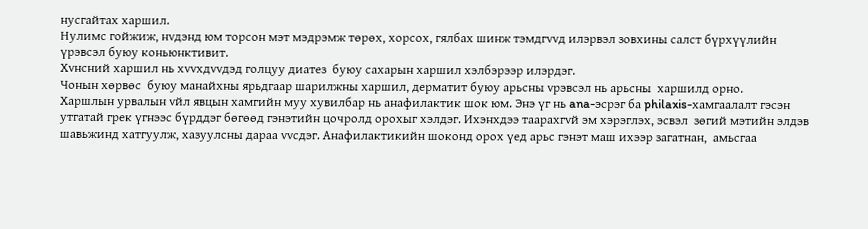нусгайтах харшил.
Нулимс гойжиж, нvдэнд юм торсон мэт мэдрэмж төрөх, хорсох, гялбах шинж тэмдгvvд илэрвэл зовхины салст бүрхүүлийн үрэвсэл буюу коньюнктивит.
Хvнсний харшил нь хvvхдvvдэд голцуу диатез  буюу сахарын харшил хэлбэрээр илэрдэг.
Чонын хөрвөс  буюу манайхны ярьдгаар шарилжны харшил, дерматит буюу арьсны vрэвсэл нь арьсны  харшилд орно.
Харшлын урвалын vйл явцын хамгийн муу хувилбар нь анафилактик шок юм. Энэ үг нь ana-эсрэг ба philaxis-хамгаалалт гэсэн утгатай грек үгнээс бүрддэг бөгөөд гэнэтийн цочролд орохыг хэлдэг. Ихэнхдээ таарахгvй эм хэрэглэх, эсвэл  зөгий мэтийн элдэв шавьжинд хатгуулж, хазуулсны дараа vvсдэг. Анафилактикийн шоконд орох үед арьс гэнэт маш ихээр загатнан,  амьсгаа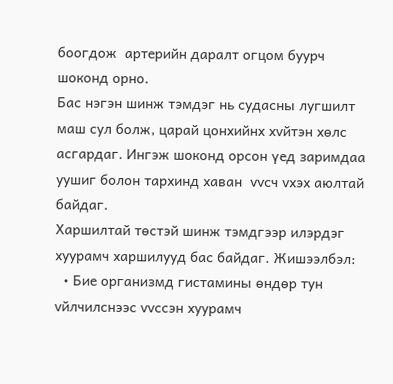боогдож  артерийн даралт огцом буурч шоконд орно.
Бас нэгэн шинж тэмдэг нь судасны лугшилт маш сул болж, царай цонхийнх хvйтэн хөлс асгардаг. Ингэж шоконд орсон үед заримдаа уушиг болон тархинд хаван  vvсч vхэх аюлтай байдаг.
Харшилтай төстэй шинж тэмдгээр илэрдэг хуурамч харшилууд бас байдаг. Жишээлбэл:
  • Бие организмд гистамины өндөр тун  vйлчилснээс vvссэн хуурамч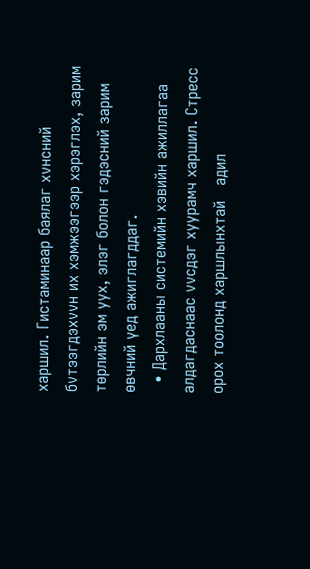харшил. Гистаминаар баялаг хvнсний бvтээгдэхvvн их хэмжээгээр хэрэглэх, зарим төрлийн эм уух, элэг болон гэдэсний зарим өвчний үед ажиглагддаг.
  • Дархлааны системийн хэвийн ажиллагаа алдагдаснаас vvсдэг хуурамч харшил. Стресс орох тоолонд харшлынхтай   адил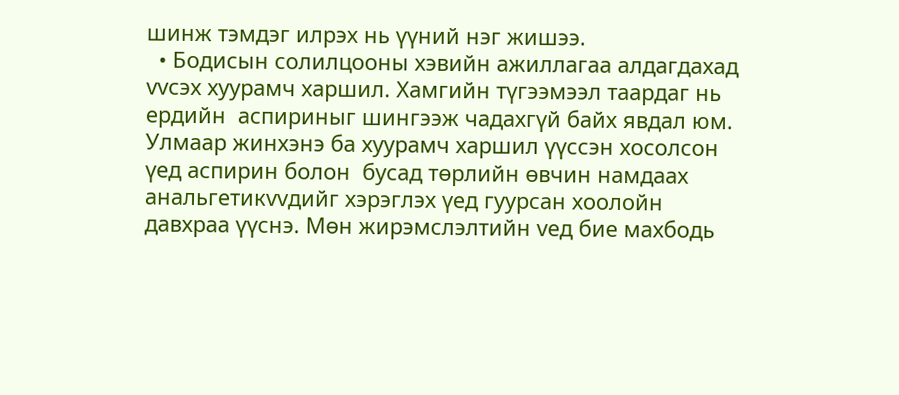шинж тэмдэг илрэх нь үүний нэг жишээ.
  • Бодисын солилцооны хэвийн ажиллагаа алдагдахад vvсэх хуурамч харшил. Хамгийн түгээмээл таардаг нь ердийн  аспириныг шингээж чадахгүй байх явдал юм. Улмаар жинхэнэ ба хуурамч харшил үүссэн хосолсон үед аспирин болон  бусад төрлийн өвчин намдаах анальгетикvvдийг хэрэглэх үед гуурсан хоолойн давхраа үүснэ. Мөн жирэмслэлтийн vед бие махбодь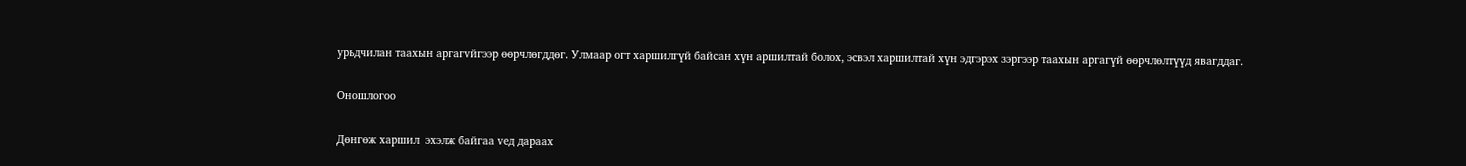урьдчилан таахын аргагvйгээр өөрчлөгддөг. Улмаар огт харшилгүй байсан хүн аршилтай болох, эсвэл харшилтай хүн эдгэрэх зэргээр таахын аргагүй өөрчлөлтүүд явагддаг.

Оношлогоо

Дөнгөж харшил  эхэлж байгаа vед дараах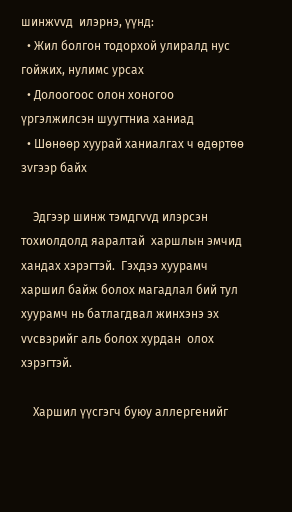шинжvvд  илэрнэ, үүнд:
  • Жил болгон тодорхой улиралд нус гойжих, нулимс урсах
  • Долоогоос олон хоногоо үргэлжилсэн шуугтниа ханиад
  • Шөнөөр хуурай ханиалгах ч өдөртөө зvгээр байх

    Эдгээр шинж тэмдгvvд илэрсэн тохиолдолд яаралтай  харшлын эмчид хандах хэрэгтэй.  Гэхдээ хуурамч харшил байж болох магадлал бий тул хуурамч нь батлагдвал жинхэнэ эх vvсвэрийг аль болох хурдан  олох хэрэгтэй.

    Харшил үүсгэгч буюу аллергенийг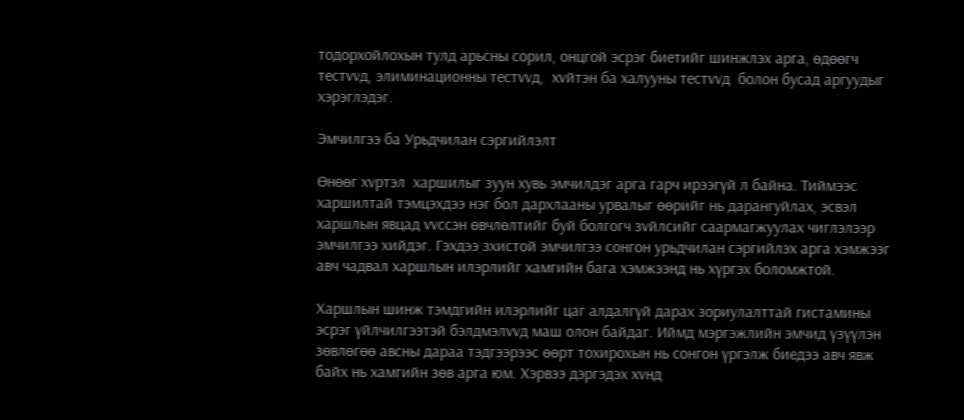тодорхойлохын тулд арьсны сорил, онцгой эсрэг биетийг шинжлэх арга, өдөөгч тестvvд, элиминационны тестvvд,  хvйтэн ба халууны тестvvд  болон бусад аргуудыг хэрэглэдэг.

Эмчилгээ ба Урьдчилан сэргийлэлт

Өнөөг хvртэл  харшилыг зуун хувь эмчилдэг арга гарч ирээгүй л байна. Тиймээс  харшилтай тэмцэхдээ нэг бол дархлааны урвалыг өөрийг нь дарангуйлах, эсвэл харшлын явцад vvссэн өвчлөлтийг буй болгогч зvйлсийг саармагжуулах чиглэлээр эмчилгээ хийдэг. Гэхдээ зхистой эмчилгээ сонгон урьдчилан сэргийлэх арга хэмжээг авч чадвал харшлын илэрлийг хамгийн бага хэмжээнд нь хүргэх боломжтой.

Харшлын шинж тэмдгийн илэрлийг цаг алдалгүй дарах зориулалттай гистамины эсрэг үйлчилгээтэй бэлдмэлvvд маш олон байдаг. Иймд мэргэжлийн эмчид үзүүлэн зөвлөгөө авсны дараа тэдгээрээс өөрт тохирохын нь сонгон үргэлж биедээ авч явж байх нь хамгийн зөв арга юм. Хэрвээ дэргэдэх хvнд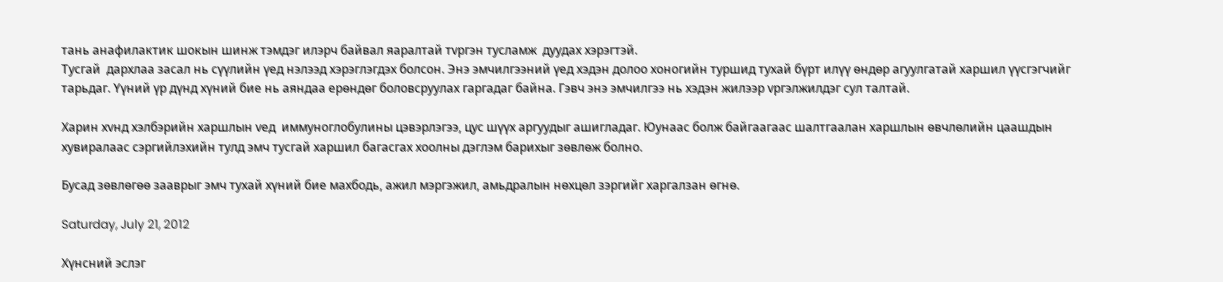тань анафилактик шокын шинж тэмдэг илэрч байвал яаралтай тvргэн тусламж  дуудах хэрэгтэй.
Тусгай  дархлаа засал нь сүүлийн үед нэлээд хэрэглэгдэх болсон. Энэ эмчилгээний үед хэдэн долоо хоногийн туршид тухай бүрт илүү өндөр агуулгатай харшил үүсгэгчийг тарьдаг. Үүний үр дүнд хүний бие нь аяндаа ерөндөг боловсруулах гаргадаг байна. Гэвч энэ эмчилгээ нь хэдэн жилээр vргэлжилдэг сул талтай.

Харин хvнд хэлбэрийн харшлын vед  иммуноглобулины цэвэрлэгээ, цус шүүх аргуудыг ашигладаг. Юунаас болж байгаагаас шалтгаалан харшлын өвчлөлийн цаашдын хувиралаас сэргийлэхийн тулд эмч тусгай харшил багасгах хоолны дэглэм барихыг зөвлөж болно.

Бусад зөвлөгөө зааврыг эмч тухай хүний бие махбодь, ажил мэргэжил, амьдралын нөхцөл зэргийг харгалзан өгнө.

Saturday, July 21, 2012

Хүнсний эслэг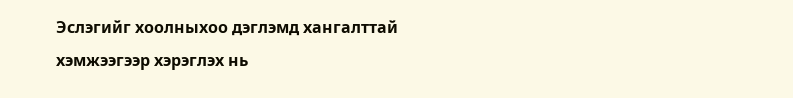Эслэгийг хоолныхоо дэглэмд хангалттай хэмжээгээр хэрэглэх нь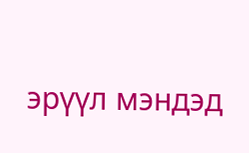эрүүл мэндэд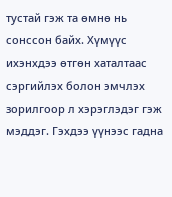тустай гэж та өмнө нь сонссон байх. Хүмүүс ихэнхдээ өтгөн хаталтаас сэргийлэх болон эмчлэх зорилгоор л хэрэглэдэг гэж мэддэг. Гэхдээ үүнээс гадна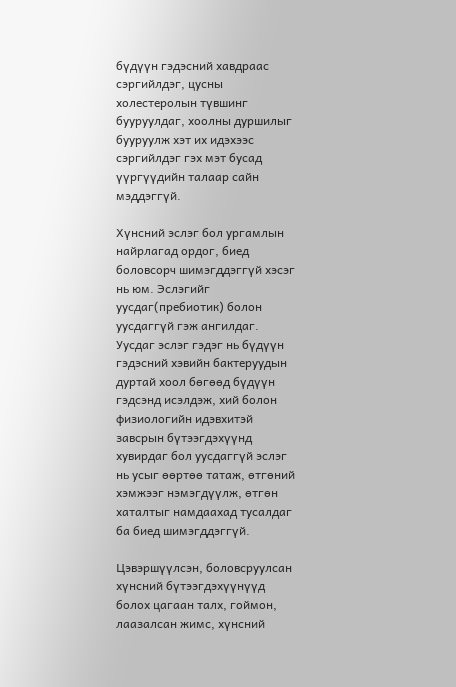бүдүүн гэдэсний хавдраас сэргийлдэг, цусны холестеролын түвшинг бууруулдаг, хоолны дуршилыг бууруулж хэт их идэхээс сэргийлдэг гэх мэт бусад үүргүүдийн талаар сайн мэддэггүй.

Хүнсний эслэг бол ургамлын найрлагад ордог, биед боловсорч шимэгддэггүй хэсэг нь юм. Эслэгийг уусдаг(пребиотик) болон уусдаггүй гэж ангилдаг. Уусдаг эслэг гэдэг нь бүдүүн гэдэсний хэвийн бактеруудын дуртай хоол бөгөөд бүдүүн гэдсэнд исэлдэж, хий болон физиологийн идэвхитэй завсрын бүтээгдэхүүнд хувирдаг бол уусдаггүй эслэг нь усыг өөртөө татаж, өтгөний хэмжээг нэмэгдүүлж, өтгөн хаталтыг намдаахад тусалдаг ба биед шимэгддэггүй.

Цэвэршүүлсэн, боловсруулсан хүнсний бүтээгдэхүүнүүд болох цагаан талх, гоймон, лаазалсан жимс, хүнсний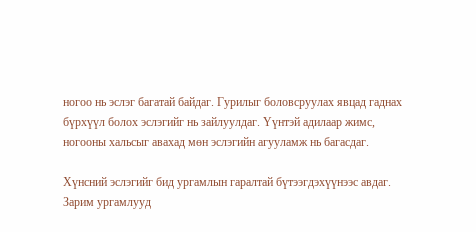ногоо нь эслэг багатай байдаг. Гурилыг боловсруулах явцад гаднах бүрхүүл болох эслэгийг нь зайлуулдаг. Үүнтэй адилаар жимс, ногооны хальсыг авахад мөн эслэгийн агууламж нь багасдаг.

Хүнсний эслэгийг бид ургамлын гаралтай бүтээгдэхүүнээс авдаг. Зарим ургамлууд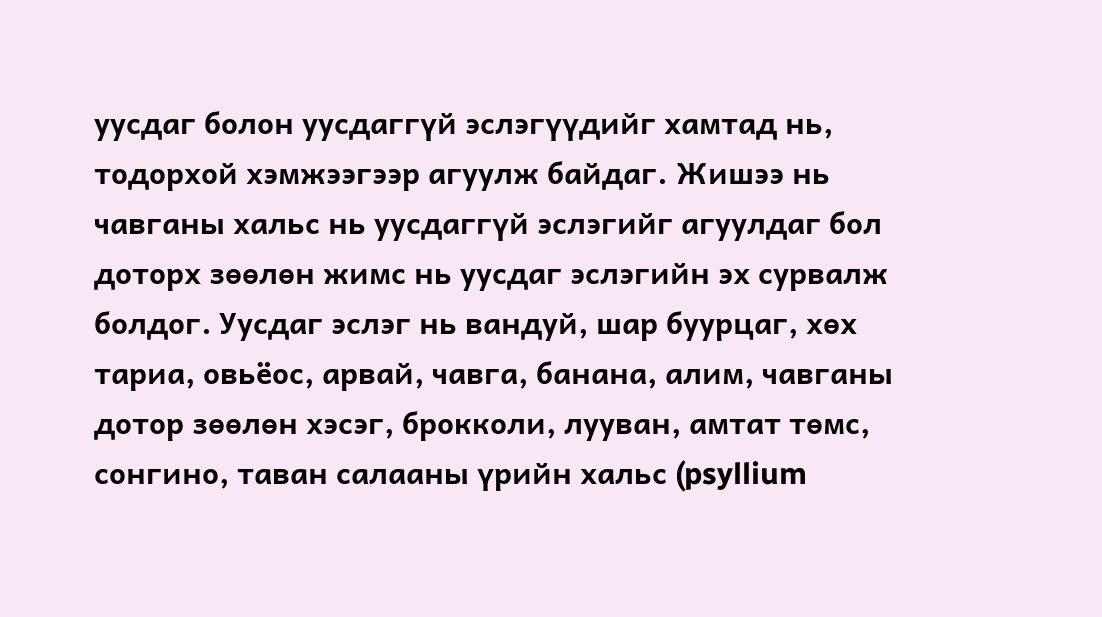уусдаг болон уусдаггүй эслэгүүдийг хамтад нь, тодорхой хэмжээгээр агуулж байдаг. Жишээ нь чавганы хальс нь уусдаггүй эслэгийг агуулдаг бол доторх зөөлөн жимс нь уусдаг эслэгийн эх сурвалж болдог. Уусдаг эслэг нь вандуй, шар буурцаг, хөх тариа, овьёос, арвай, чавга, банана, алим, чавганы дотор зөөлөн хэсэг, брокколи, лууван, амтат төмс, сонгино, таван салааны үрийн хальс (psyllium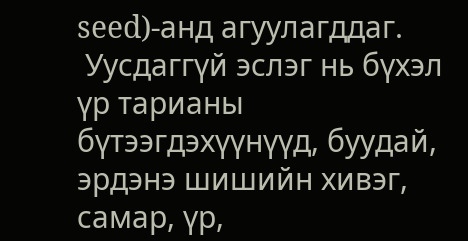seed)-анд агуулагддаг.
 Уусдаггүй эслэг нь бүхэл үр тарианы бүтээгдэхүүнүүд, буудай, эрдэнэ шишийн хивэг, самар, үр,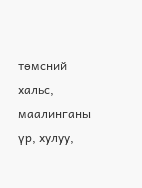төмсний хальс, маалинганы үр, хулуу,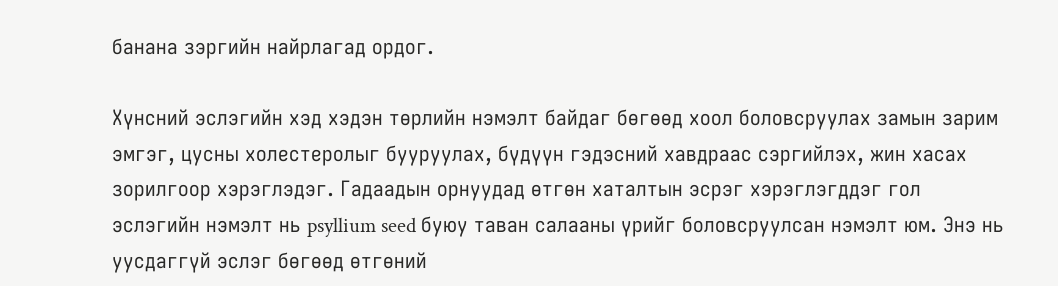банана зэргийн найрлагад ордог.

Хүнсний эслэгийн хэд хэдэн төрлийн нэмэлт байдаг бөгөөд хоол боловсруулах замын зарим эмгэг, цусны холестеролыг бууруулах, бүдүүн гэдэсний хавдраас сэргийлэх, жин хасах зорилгоор хэрэглэдэг. Гадаадын орнуудад өтгөн хаталтын эсрэг хэрэглэгддэг гол эслэгийн нэмэлт нь psyllium seed буюу таван салааны үрийг боловсруулсан нэмэлт юм. Энэ нь уусдаггүй эслэг бөгөөд өтгөний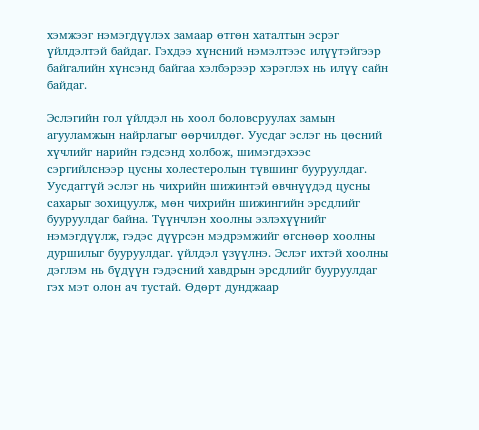хэмжээг нэмэгдүүлэх замаар өтгөн хаталтын эсрэг үйлдэлтэй байдаг. Гэхдээ хүнсний нэмэлтээс илүүтэйгээр байгалийн хүнсэнд байгаа хэлбэрээр хэрэглэх нь илүү сайн байдаг.

Эслэгийн гол үйлдэл нь хоол боловсруулах замын агууламжын найрлагыг өөрчилдөг. Уусдаг эслэг нь цөсний хүчлийг нарийн гэдсэнд холбож, шимэгдэхээс сэргийлснээр цусны холестеролын түвшинг бууруулдаг. Уусдаггүй эслэг нь чихрийн шижинтэй өвчнүүдэд цусны сахарыг зохицуулж, мөн чихрийн шижингийн эрсдлийг бууруулдаг байна. Түүнчлэн хоолны эзлэхүүнийг нэмэгдүүлж, гэдэс дүүрсэн мэдрэмжийг өгснөөр хоолны дуршилыг бууруулдаг. үйлдэл үзүүлнэ. Эслэг ихтэй хоолны дэглэм нь бүдүүн гэдэсний хавдрын эрсдлийг бууруулдаг гэх мэт олон ач тустай. Өдөрт дунджаар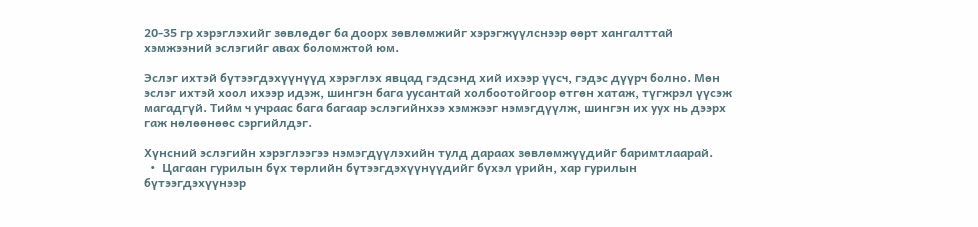20-35 гр хэрэглэхийг зөвлөдөг ба доорх зөвлөмжийг хэрэгжүүлснээр өөрт хангалттай хэмжээний эслэгийг авах боломжтой юм.

Эслэг ихтэй бүтээгдэхүүнүүд хэрэглэх явцад гэдсэнд хий ихээр үүсч, гэдэс дүүрч болно. Мөн эслэг ихтэй хоол ихээр идэж, шингэн бага уусантай холбоотойгоор өтгөн хатаж, түгжрэл үүсэж магадгүй. Тийм ч учраас бага багаар эслэгийнхээ хэмжээг нэмэгдүүлж, шингэн их уух нь дээрх гаж нөлөөнөөс сэргийлдэг.

Хүнсний эслэгийн хэрэглээгээ нэмэгдүүлэхийн тулд дараах зөвлөмжүүдийг баримтлаарай.
  •  Цагаан гурилын бүх төрлийн бүтээгдэхүүнүүдийг бүхэл үрийн, хар гурилын бүтээгдэхүүнээр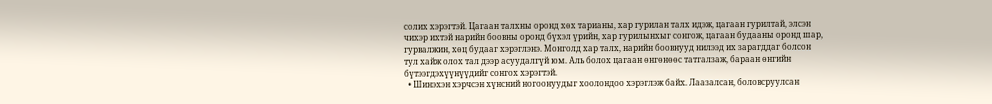солих хэрэгтэй. Цагаан талхны оронд хөх тарианы, хар гурилан талх идэж, цагаан гурилтай, элсэн чихэр ихтэй нарийн боовны оронд бүхэл үрийн, хар гурилынхыг сонгож, цагаан будааны оронд шар, гурвалжин, хөц будааг хэрэглэнэ. Монголд хар талх, нарийн боовнууд нилээд их зарагддаг болсон тул хайж олох тал дээр асуудалгүй юм. Аль болох цагаан өнгөнөөс татгалзаж, бараан өнгийн бүтээгдэхүүнүүдийг сонгох хэрэгтэй.
  • Шинэхэн хэрчсэн хүнсний ногоонуудыг хоолондоо хэрэглэж байх. Лаазалсан, боловсруулсан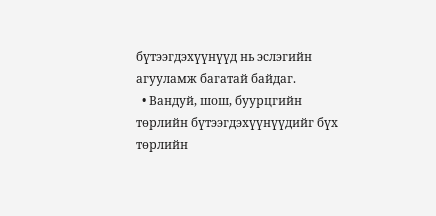бүтээгдэхүүнүүд нь эслэгийн агууламж багатай байдаг.
  • Вандуй, шош, буурцгийн төрлийн бүтээгдэхүүнүүдийг бүх төрлийн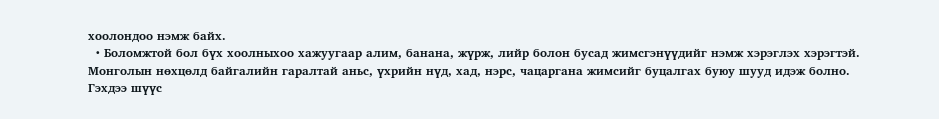хоолондоо нэмж байх.
  • Боломжтой бол бүх хоолныхоо хажуугаар алим, банана, жүрж, лийр болон бусад жимсгэнүүдийг нэмж хэрэглэх хэрэгтэй. Монголын нөхцөлд байгалийн гаралтай аньс, үхрийн нүд, хад, нэрс, чацаргана жимсийг буцалгах буюу шууд идэж болно. Гэхдээ шүүс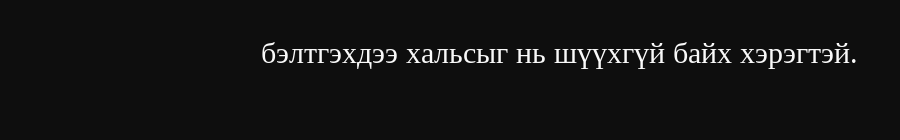бэлтгэхдээ хальсыг нь шүүхгүй байх хэрэгтэй.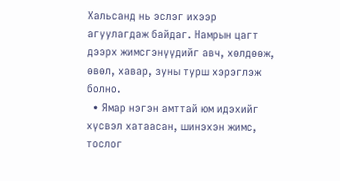Хальсанд нь эслэг ихээр агуулагдаж байдаг. Намрын цагт дээрх жимсгэнүүдийг авч, хөлдөөж, өвөл, хавар, зуны турш хэрэглэж болно.
  • Ямар нэгэн амттай юм идэхийг хүсвэл хатаасан, шинэхэн жимс, тослог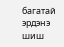багатай эрдэнэ шиш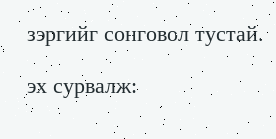зэргийг сонговол тустай.

эх сурвалж: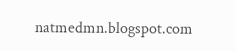natmedmn.blogspot.com